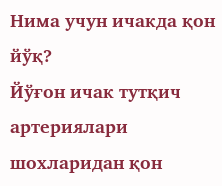Нима учун ичакда қон йўқ?
Йўғон ичак тутқич артериялари шохларидан қон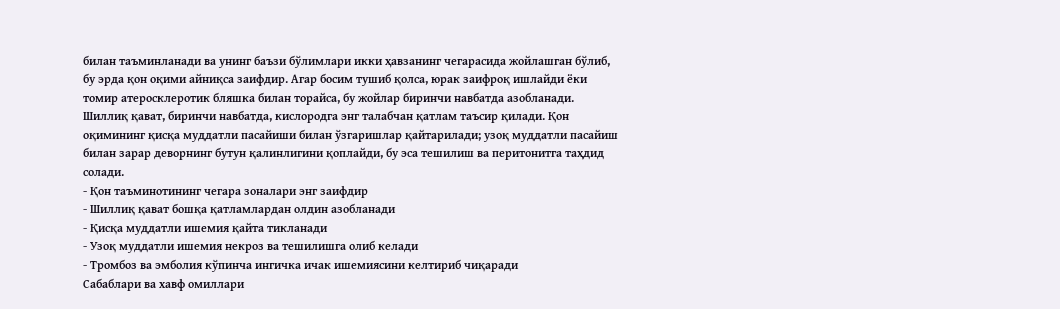билан таъминланади ва унинг баъзи бўлимлари икки ҳавзанинг чегарасида жойлашган бўлиб, бу эрда қон оқими айниқса заифдир. Агар босим тушиб қолса, юрак заифроқ ишлайди ёки томир атеросклеротик бляшка билан торайса, бу жойлар биринчи навбатда азобланади. Шиллиқ қават, биринчи навбатда, кислородга энг талабчан қатлам таъсир қилади. Қон оқимининг қисқа муддатли пасайиши билан ўзгаришлар қайтарилади; узоқ муддатли пасайиш билан зарар деворнинг бутун қалинлигини қоплайди, бу эса тешилиш ва перитонитга таҳдид солади.
- Қон таъминотининг чегара зоналари энг заифдир
- Шиллиқ қават бошқа қатламлардан олдин азобланади
- Қисқа муддатли ишемия қайта тикланади
- Узоқ муддатли ишемия некроз ва тешилишга олиб келади
- Тромбоз ва эмболия кўпинча ингичка ичак ишемиясини келтириб чиқаради
Сабаблари ва хавф омиллари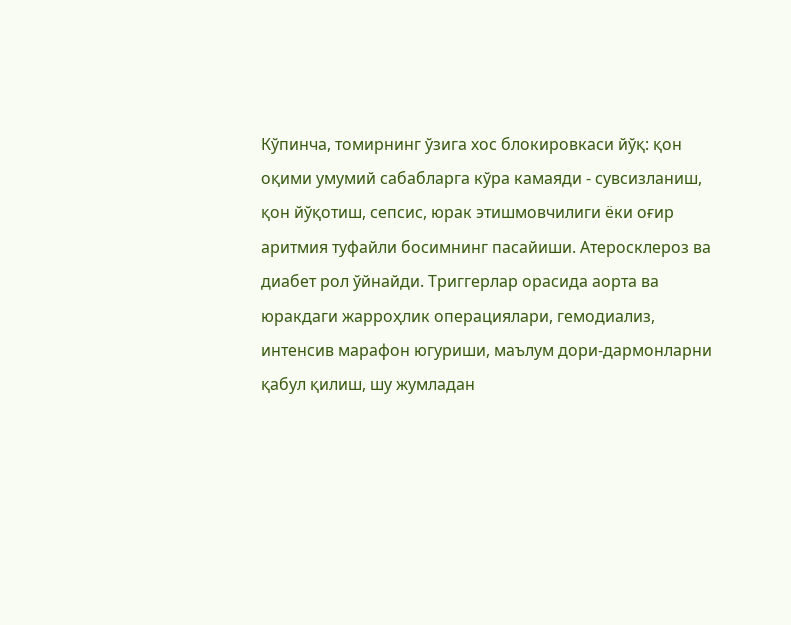Кўпинча, томирнинг ўзига хос блокировкаси йўқ: қон оқими умумий сабабларга кўра камаяди - сувсизланиш, қон йўқотиш, сепсис, юрак этишмовчилиги ёки оғир аритмия туфайли босимнинг пасайиши. Атеросклероз ва диабет рол ўйнайди. Триггерлар орасида аорта ва юракдаги жарроҳлик операциялари, гемодиализ, интенсив марафон югуриши, маълум дори-дармонларни қабул қилиш, шу жумладан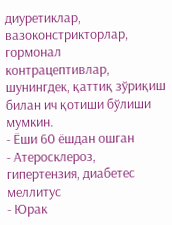диуретиклар, вазоконстрикторлар, гормонал контрацептивлар, шунингдек, қаттиқ зўриқиш билан ич қотиши бўлиши мумкин.
- Ёши 60 ёшдан ошган
- Атеросклероз, гипертензия, диабетес меллитус
- Юрак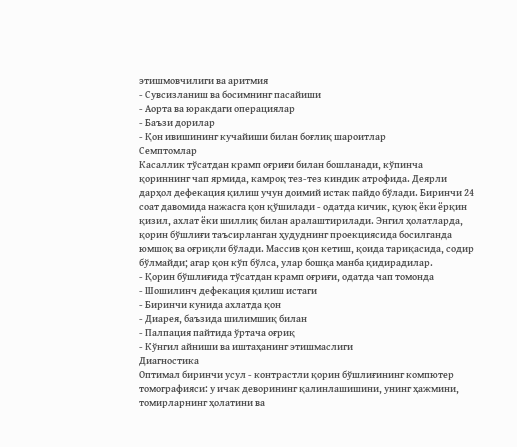этишмовчилиги ва аритмия
- Сувсизланиш ва босимнинг пасайиши
- Аорта ва юракдаги операциялар
- Баъзи дорилар
- Қон ивишининг кучайиши билан боғлиқ шароитлар
Семптомлар
Касаллик тўсатдан крамп оғриғи билан бошланади, кўпинча қориннинг чап ярмида, камроқ тез-тез киндик атрофида. Деярли дарҳол дефекация қилиш учун доимий истак пайдо бўлади. Биринчи 24 соат давомида нажасга қон қўшилади - одатда кичик, қуюқ ёки ёрқин қизил, ахлат ёки шиллиқ билан аралаштирилади. Энгил ҳолатларда, қорин бўшлиғи таъсирланган ҳудуднинг проекциясида босилганда юмшоқ ва оғриқли бўлади. Массив қон кетиш, қоида тариқасида, содир бўлмайди; агар қон кўп бўлса, улар бошқа манба қидирадилар.
- Қорин бўшлиғида тўсатдан крамп оғриғи, одатда чап томонда
- Шошилинч дефекация қилиш истаги
- Биринчи кунида ахлатда қон
- Диарея, баъзида шилимшиқ билан
- Палпация пайтида ўртача оғриқ
- Кўнгил айниши ва иштаҳанинг этишмаслиги
Диагностика
Оптимал биринчи усул - контрастли қорин бўшлиғининг компютер томографияси: у ичак деворининг қалинлашишини, унинг ҳажмини, томирларнинг ҳолатини ва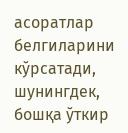асоратлар белгиларини кўрсатади, шунингдек, бошқа ўткир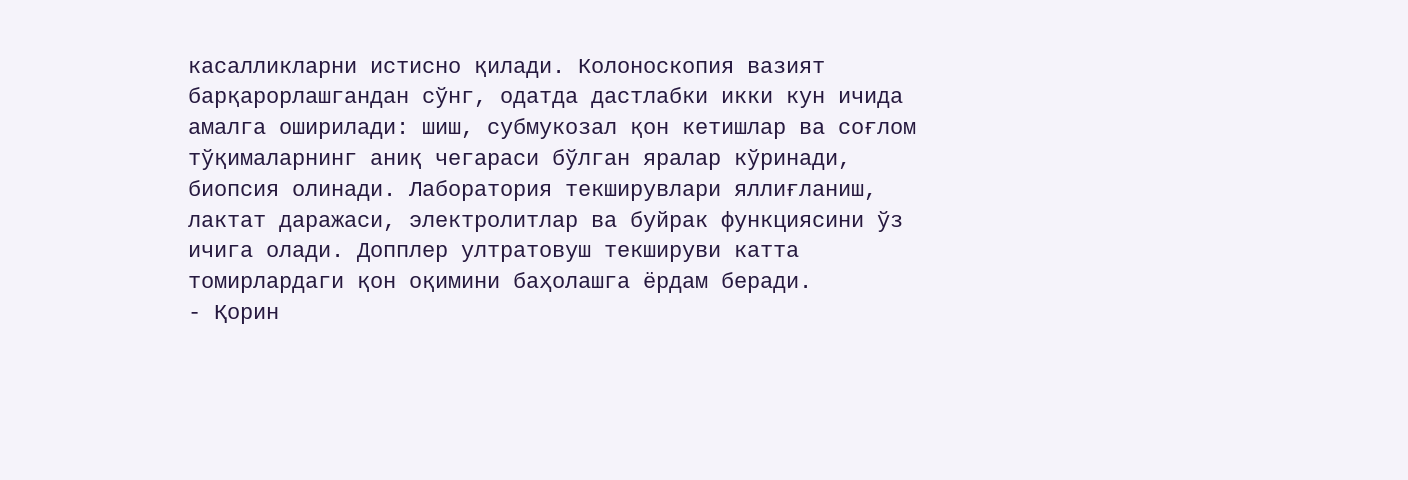касалликларни истисно қилади. Колоноскопия вазият барқарорлашгандан сўнг, одатда дастлабки икки кун ичида амалга оширилади: шиш, субмукозал қон кетишлар ва соғлом тўқималарнинг аниқ чегараси бўлган яралар кўринади, биопсия олинади. Лаборатория текширувлари яллиғланиш, лактат даражаси, электролитлар ва буйрак функциясини ўз ичига олади. Допплер ултратовуш текшируви катта томирлардаги қон оқимини баҳолашга ёрдам беради.
- Қорин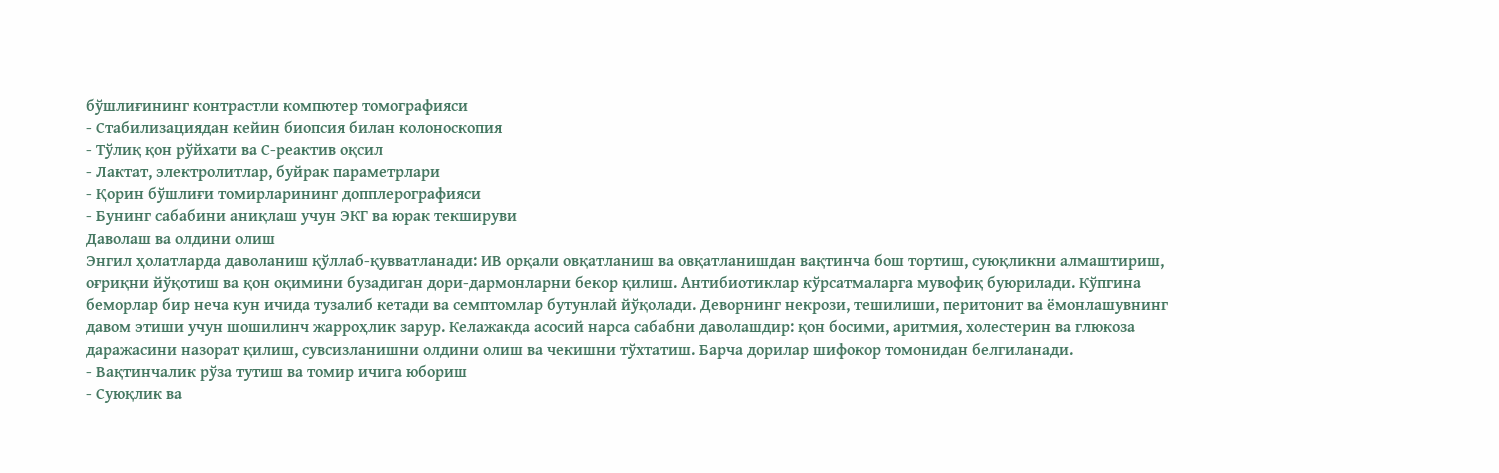бўшлиғининг контрастли компютер томографияси
- Стабилизациядан кейин биопсия билан колоноскопия
- Тўлиқ қон рўйхати ва С-реактив оқсил
- Лактат, электролитлар, буйрак параметрлари
- Қорин бўшлиғи томирларининг допплерографияси
- Бунинг сабабини аниқлаш учун ЭКГ ва юрак текшируви
Даволаш ва олдини олиш
Энгил ҳолатларда даволаниш қўллаб-қувватланади: ИВ орқали овқатланиш ва овқатланишдан вақтинча бош тортиш, суюқликни алмаштириш, оғриқни йўқотиш ва қон оқимини бузадиган дори-дармонларни бекор қилиш. Антибиотиклар кўрсатмаларга мувофиқ буюрилади. Кўпгина беморлар бир неча кун ичида тузалиб кетади ва семптомлар бутунлай йўқолади. Деворнинг некрози, тешилиши, перитонит ва ёмонлашувнинг давом этиши учун шошилинч жарроҳлик зарур. Келажакда асосий нарса сабабни даволашдир: қон босими, аритмия, холестерин ва глюкоза даражасини назорат қилиш, сувсизланишни олдини олиш ва чекишни тўхтатиш. Барча дорилар шифокор томонидан белгиланади.
- Вақтинчалик рўза тутиш ва томир ичига юбориш
- Суюқлик ва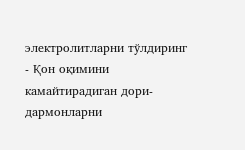электролитларни тўлдиринг
- Қон оқимини камайтирадиган дори-дармонларни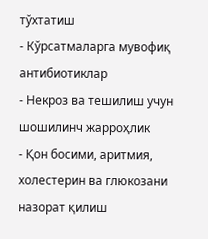тўхтатиш
- Кўрсатмаларга мувофиқ антибиотиклар
- Некроз ва тешилиш учун шошилинч жарроҳлик
- Қон босими, аритмия, холестерин ва глюкозани назорат қилиш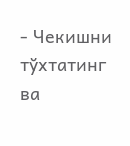- Чекишни тўхтатинг ва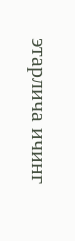этарлича ичинг